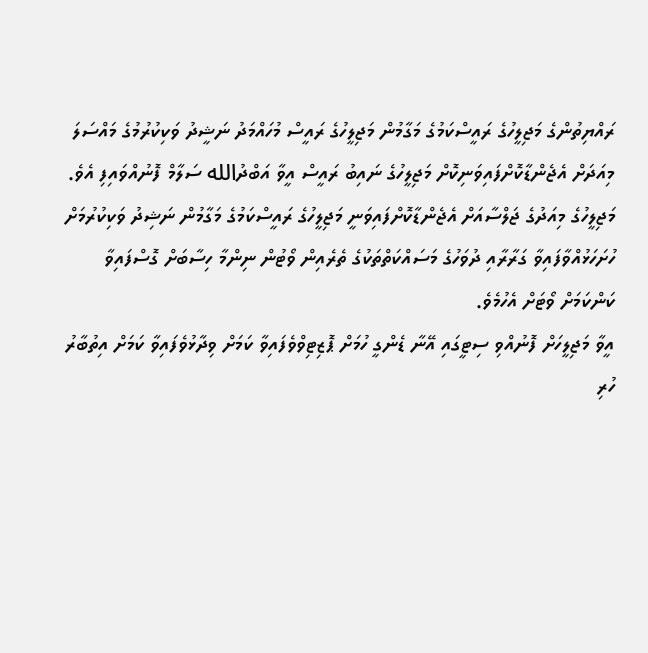ރައްޔިތުންގެ މަޖިލީހުގެ ރައީސްކަމުގެ މަގާމުން މަޖިލީހުގެ ރައީސް މުހައްމަދު ނަޝީދު ވަކިކުރުމުގެ މައްސަލަ މިއަދަށް އެޖެންޑާކޮށްފައިވަނިކޮށް މަޖިލީހުގެ ނައިބު ރައީސް އީވާ އަބްދުالله ސަލާމް ފޮނުއްވައިފި އެވެ.
މަޖިލީހުގެ މިއަދުގެ ޖަލްސާއަށް އެޖެންޑާކޮށްފައިވަނީ މަޖިލީހުގެ ރައީސްކަމުގެ މަގާމުން ނަޝިދު ވަކިކުރުމަށް ހުށަހަޅުއްވާފައިވާ ގަރާރާއި ދުވަހުގެ މަސައްކަތްތަކުގެ ތެރެއިން ވޯޓުން ނިންމާ ހިސާބަށް ގޮސްފައިވާ ކަންކަމަށް ވޯޓަށް އެހުމެވެ.
އީވާ މަޖިލީހަށް ފޮނުއްވި ސިޓީގައި އޭނާ ޑެންގީ ހުމަށް ޕޮޒިޓިވްވެފައިވާ ކަމަށް ވިދާޅުވެފައިވާ ކަމަށް އިތުބާރު ހުރި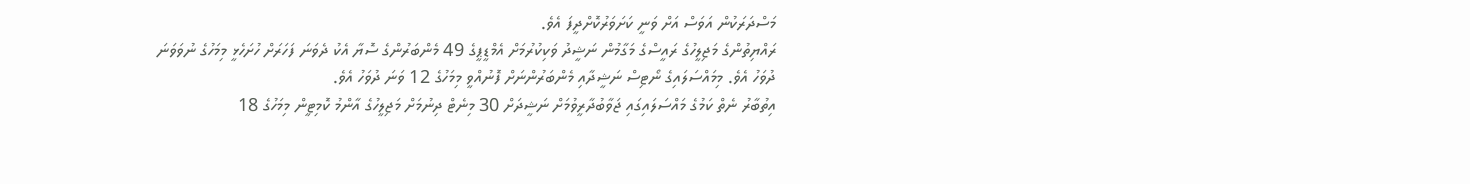މަސްދަރަކުން އަވަސް އަށް ވަނީ ކަށަވަރުކޮށްދީފަ އެވެ.
ރައްޔިތުންގެ މަޖިލީހުގެ ރައީސްގެ މަގާމުން ނަޝީދު ވަކިކުރުމަށް އެމްޑީޕީގެ 49 މެންބަރުންގެ ސޮޔާ އެކު ދެވަނަ ފަހަރަށް ހުށަހެޅީ މިމަހުގެ ނުވަވަނަ ދުވަހު އެވެ. މިމައްސަލައިގެ ނޯޓިސް ނަޝީދާއި މެންބަރުންނަށް ފޮނުއްވީ މިމަހުގެ 12 ވަނަ ދުވަހު އެވެ.
އިތުބާރު ނެތް ކަމުގެ މައްސަލައިގައި ޖަވާބުދާރީވުމަށް ނަޝީދަށް 30 މިނެޓް ދިނުމަށް މަޖިލީހުގެ އާންމު ކޮމިޓީން މިމަހުގެ 18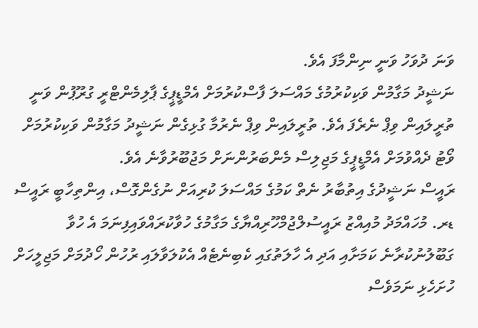ވަނަ ދުވަހު ވަނީ ނިންމާފަ އެވެ.
ނަޝީދު މަގާމުން ވަކިކުރުމުގެ މައްސަލަ ފާސްކުރުމަށް އެމްޑީޕީގެ ޕާލިމެންޓްރީ ގުރޫޕުން ވަނީ ތުރީލައިން ވިޕް ނެރެފަ އެވެ. ތުރީލައިން ވިޕް ނެރުމާ ގުޅިގެން ނަޝީދު މަގާމުން ވަކިކުރުމަށް ވޯޓު ދެއްވުމަށް އެމްޑީޕީގެ މަޖިލިސް މެންބަރުންނަށް މަޖުބޫރުވާނެ އެވެ.
ރައީސް ނަޝީދުގެ އިތުބާރު ނެތް ކަމުގެ މައްސަލަ ކުރިއަށް ނުގެންގޮސް، އިންތިހާބީ ރައީސް ޑރ. މުހައްމަދު މުއިއްޒު ރައީސުލްޖުމްހޫރިއްޔާގެ މަގާމުގެ ހުވާކުރައްވައިފިނަމަ އެ ހުވާ ގަބޫލުނުކުރާނެ ކަމަށާއި އަދި އެ ހާލަތުގައި ކެބިނެޓެއް އެކުލަވާލައި ރުހުން ހޯދުމަށް މަޖިލީހަށް ހުށަހެޅި ނަމަވެސް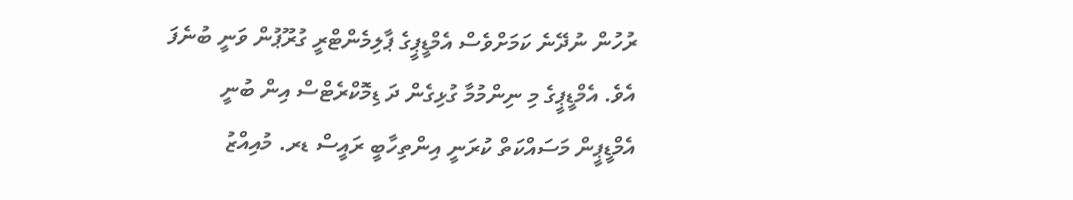ރުހުން ނުދޭނެ ކަމަށްވެސް އެމްޑީޕީގެ ޕާލިމެންޓްރީ ގުރޫޕުން ވަނީ ބުނެފަ އެވެ. އެމްޑީޕީގެ މި ނިންމުމާ ގުޅިގެން ދަ ޑިމޮކްރެޓްސް އިން ބުނީ އެމްޑީޕީން މަސައްކަތް ކުރަނީ އިންތިހާބީ ރައީސް ޑރ. މުއިއްޒު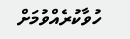ހުވާކުރެއްވުމަށް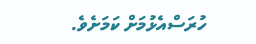ހުރަސްއެޅުމަށް ކަމަށެވެ.